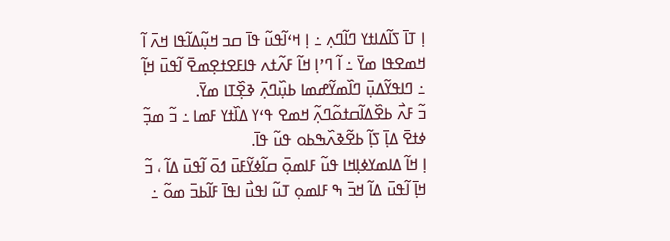ߊ߲ ߠߊ߫ ߖߊ߬ߡߊߙߌ ߣߊ߬ߣߍ߲ ߸ ߊ߲ ߞߵߊ߬ߟߎ߬ ߟߊ߫ ߛߏ ߞߎ߲߬ߡߊ߬ߟߊ ߞߍ߫ ߊ߬ ߞߘߐߟߊ ߘߌ߫ ߸ ߊ߬ ߣߴߊ߲ ߞߊ߬ ߓߍ߬ߙߍ ߟߊߓߐߙߐ߲ߘߐ߫ ߊ߬ߟߎ߫ ߞߊ߲߬ ߸ ߣߊߟߌ߬ߡߎ߲߫ ߣߊ߰ߘߌ߬ߝߘߊ ߕߎ߲߰ߣߍ߲߫ ߢߐ߲߰ߠߊ ߘߌ߫.
ߏ߬ ߓߍ߯ ߕߐ߰ߡߊ߬ߛߙߋ߬ߣߍ߲߬ ߞߘߐ ߟߵߌ ߡߊ߰ߙߌ ߓߘߊ ߸ ߏ߬ ߘߏ߲߬ ߦߙߐ߫ ߡߊ߲߫ ߖߊ߲߬ ߕߐ߬ߢߍ߰ߒߕߋ ߟߎ߬ ߟߊ߫.
ߊ߲ ߞߊ߬ ߡߊߘߌߦߊ߲ߞߊ ߟߎ߬ ߓߊߘߋ߲߫ ߛߊ߬ߦߌ߬ߓߎ߫ ߗߋ߫ ߊ߬ߟߎ߫ ߡߊ߬ ، ߏ߬ ߞߊ߲߫ ߊ߬ߟߎ߫ ߡߊ߬ ߞߏ߫ ߒ ߓߊߘߋ߲ ߠߎ߬ ߊߟߎ߯ ߊߟߊ߫ ߓߊ߬ߕߏ߫ ߘߋ߬ ߸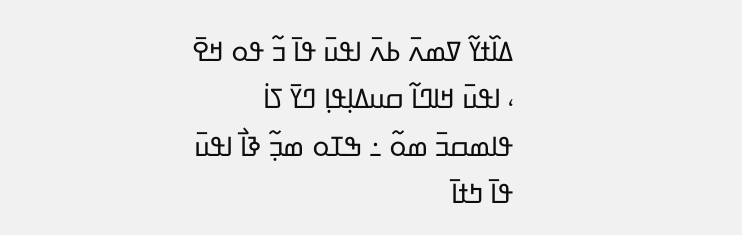ߡߊ߰ߙߌ߬ ߜߘߍ߫ ߕߍ߫ ߊߟߎ߫ ߟߊ߫ ߏ߬ ߟߋ ߞߐ߫ ، ߊߟߎ߫ ߞߊߣߊ߬ ߛߎߡߊ߲ߟߊ߲ ߣߌ߫ ߖߊ߭ ߟߊߘߛߏ߫ ߘߋ߬ ߸ ߒߠߋ ߘߏ߲߬ ߢߊ߯ ߊߟߎ߫ ߟߊ߫ ߤߙߊ߫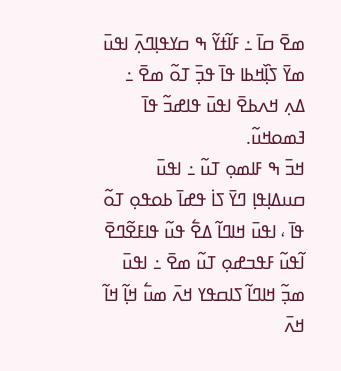ߘߐ߫ ߛߊ߫ ߸ ߓߊ߬ߙߌ߬ ߒ ߛߌߟߊ߲ߣߍ߲߫ ߊߟߎ߫ ߘߌ߫ ߖߊ߲߰ߞߕߊ ߟߊ߫ ߟߏ߲߫ ߠߋ߬ ߘߐ߫ ߸ ߡߍ߲ ߞߍߕߐ߫ ߊߟߎ߫ ߟߊߝߏ߬ ߟߊ߫ ߔߘߋߞߎ߬.
ߞߏ߫ ߒ ߓߊߘߋ߲ ߠߎ߬ ߸ ߊߟߎ߫ ߛߎߡߊ߲ߟߊ߲ ߣߌ߫ ߖߊ߭ ߟߝߊ߫ ߕߋߟߋ߲ ߠߋ߬ ߟߊ߫ ، ߊߟߎ߫ ߞߊߣߊ߬ ߡߐ߱ ߟߎ߬ ߟߊߓߐ߬ߣߐ߫ ߊ߬ߟߎ߬ ߓߟߏߝߋ߲ ߠߎ߬ ߘߐ߫ ߸ ߊߟߎ߫ ߘߏ߲߬ ߞߊߣߊ߬ ߖߊߛߟߌ ߞߍ߫ ߘߎ߱ ߞߊ߲߬ ߞߊ߬ ߞߍ߫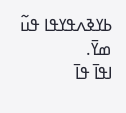ߕߌߢߍߟߌߟߊ ߟߎ߬ ߘߌ߫.
ߊߟߊ߫ ߟߊ߫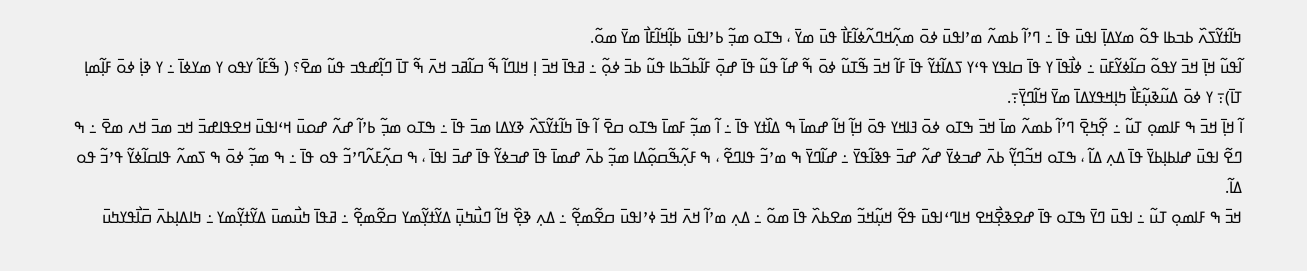ߤߊ߬ߙߌ߬ߖߍ߰ ߕߏߕߊ ߟߋ߬ ߘߌߡߊ߲߫ ߊߟߎ߫ ߟߊ߫ ߸ ߣߴߊ߬ ߕߘߍ߬ ߘߴߊߟߎ߫ ߦߋ߫ ߘߍ߲߬ߞߣߍ߬ߦߊ߬ߓߊ߯ ߟߎ߫ ߘߌ߫ ، ߒߠߋ ߘߏ߲߬ ߕߴߊߟߎ߫ ߕߊ߲߬ߞߊ߬ߓߊ߯ ߘߌ߫ ߘߋ߬.
ߊ߬ߟߎ߬ ߞߊ߲߫ ߞߏ߫ ߌߟߋ߬ ߛߊ߬ߦߌ߬ߓߎ߫ ߸ ߦߊ߯ߟߊ߫ ߌ ߟߊ߫ ߛߊߟߌ ߟߵߌ ߖߡߊ߬ߙߌ߬ ߟߊ߫ ߓߊ߬ ߞߏ߫ ߒ߬ߠߎ߬ ߦߋ߫ ߒ߬ ߝߊ߬ ߟߎ߬ ߟߊ߫ ߝߋ߲߫ ߓߊ߬ߕߏ߬ߕߊ ߟߎ߬ ߕߏ߫ ߦߋ߲߬ ߸ ߥߟߊ߫ ߞߏ߫ ߊ߲ ߞߊߣߊ߬ ߒ߬ ߛߊ߬ߥߏ ߞߍ߫ ߒ߬ ߠߊ߫ ߣߊ߲߬ߝߟߏ ߟߎ߬ ߘߐ߫؟ ( ߒ߬ߓߊ߬ ߌߟߋ ߌ ߘߌߦߊ߫ ߸ ߌ ߢߊ߲߭ ߦߋ߫ ߓߊ߲߬ߘߊ߲ ߠߊ߫)߹ ߌ ߦߋ߫ ߡߎ߬ߢߎ߲߬ߓߊ߯ ߤߊ߲ߞߟߌߡߊ߫ ߘߌ߫ ߞߊ߬ߣߌ߲߫߹.
ߊ߬ ߞߊ߲߫ ߞߏ߫ ߒ ߓߊߘߋ߲ ߠߎ߬ ߸ ߐ߲߬ߤߐ߲߫ ߣߴߊ߬ ߕߘߍ߬ ߘߊ߫ ߞߏ߫ ߒߠߋ ߦߋ߫ ߔߊߞߌ ߟߋ߫ ߞߊ߲߬ ߞߊ߬ ߝߘߊ߫ ߒ ߡߊ߰ߙߌ ߟߊ߫ ߸ ߊ߬ ߘߏ߲߬ ߓߘߊ߫ ߒߠߋ ߛߐ߫ ߊ߬ ߟߊ߫ ߤߊ߬ߙߌ߬ߖߍ߰ ߢߌߡߊ ߘߏ߫ ߟߊ߫ ߸ ߒߠߋ ߘߏ߲߬ ߕߴߊ߬ ߝߍ߬ ߝߋߎ߫ ߞߵߊߟߎ߫ ߞߐߟߊߝߏ߫ ߞߏ ߘߏ߫ ߞߍ ߘߐ߫ ߸ ߒ ߣߐ߬ ߊߟߎ߫ ߝߊߕߊ߲ߕߌ߫ ߟߊ߫ ߡߍ߲ ߡߊ߬ ، ߒߠߋ ߞߏ߬ߣߌ߲߬ ߕߍ߫ ߝߏߦߌ߫ ߝߍ߬ ߝߏ߫ ߟߢߊ߬ߟߌ߫ ߸ ߝߊ߬ߣߌ߫ ߒ ߘߴߏ߬ ߟߊߣߐ߬ ، ߒ ߓߍ߲߬ߒ߬ߛߋ߲߬ߡߊ ߘߏ߲߬ ߕߍ߫ ߝߘߊ߫ ߟߊ߫ ߝߏߦߌ߬ ߟߊ߫ ߝߏ߫ ߊߟߊ߫ ، ߒ ߛߍ߲߬ߓߍ߬ߣߴߏ߬ ߟߋ ߟߊ߫ ߸ ߒ ߘߏ߲߬ ߦߋ߫ ߒ ߖߘߍ߬ ߟߊߛߊ߬ߦߌ߬ ߟߴߏ߬ ߟߋ ߡߊ߬.
ߞߏ߫ ߒ ߓߊߘߋ߲ ߠߎ߬ ߸ ߊߟߎ߫ ߣߌ߫ ߒߠߋ ߟߊ߫ ߝߐߢߐ߲߯ߞߐ ߞߊߣߵߊߟߎ߫ ߟߐ߬ ߞߎ߲߬ߞߏ߬ ߘߐߕߍ߰ ߟߊ߫ ߘߋ߬ ߸ ߡߍ߲ ߘߴߊ߬ ߞߍ߫ ߞߏ߫ ߦߴߊߟߎ߫ ߛߐ߬ߘߐ߲߬ ߸ ߡߍ߲ ߢߐ߲߰ ߞߊ߬ ߣߎ߯ߤߎ߲߫ ߡߌ߬ߙߌ߲߬ߘߌ ߛߐ߬ߘߐ߲߬ ߸ ߥߟߊ߫ ߤߎ߯ߘߎ߫ ߡߌ߬ߙߌ߲߬ߘߌ ߸ ߤߊߡߊ߲ߕߍ߫ ߛ߫ߊ߯ߟߌߤߎ߫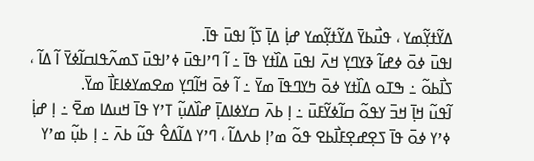ߡߌ߬ߙߌ߲߬ߘߌ ، ߟߎ߯ߕߌ߫ ߡߌ߬ߙߌ߲߬ߘߌ ߝߊ߲߭ ߡߊ߲߫ ߖߊ߲߬ ߊߟߎ߫ ߟߊ߫.
ߊߟߎ߫ ߦߋ߫ ߦߝߊ߬ ߢߌߣߌ߲ ߞߍ߫ ߊߟߎ߫ ߡߊ߰ߙߌ ߟߊ߫ ߸ ߊ߬ ߣߴߊߟߎ߫ ߦߴߊߟߎ߫ ߖߘߍ߬ߟߊߛߊ߬ߦߌ߫ ߊ߬ ߡߊ߬ ، ߖߊ߯ߕߋ߬ ߸ ߒߠߋ ߡߊ߰ߙߌ ߦߋ߫ ߤߌߣߟߊ߫ ߘߌ߫ ߸ ߊ߬ ߦߋ߫ ߞߊ߬ߣߌ߲ ߘߐߘߌߦߊߓߊ߯ ߘߌ߫.
ߊ߬ߟߎ߬ ߞߊ߲߫ ߞߏ߫ ߌߟߋ߬ ߛߊ߬ߦߌ߬ߓߎ߫ ߸ ߊ߲ ߕߍ߫ ߛߌߦߊߡߊ߲߫ ߝߊ߰ߡߎ߲߬ ߠߴߌ ߟߊ߫ ߞߎߡߊ ߘߐ߫ ߸ ߊ߲ ߝߊ߲߭ ߦߴߌ ߦߋ߫ ߟߊ߫ ߖߐ߲ߝߐ߲ߓߊ߯ߕߐ ߟߋ߬ ߘߴߊ߲ ߕߍߡߊ߬ ، ߣߴߌ ߡߊ߬ߡߐ߮ ߟߎ߬ ߕߍ߫ ߸ ߊ߲ ߕߎ߲߬ ߘߴߌ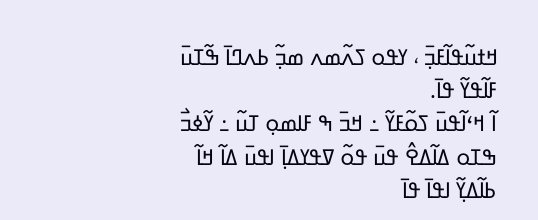ߞߙߎ߬ߟߊ߬ߓߏ߲߫ ، ߌߟߋ ߖߍ߬ߘߍ ߘߏ߲߬ ߕߍߣߊ߫ ߒ߬ߠߎ߫ ߓߊ߬ߟߌ߬ ߟߊ߫.
ߊ߬ ߞߵߊ߬ߟߎ߫ ߖߋ߬ߓߌ߬ ߸ ߞߏ߫ ߒ ߓߊߘߋ߲ ߠߎ߬ ߸ ߌ߬ߦߏ߯ ߒߠߋ ߡߊ߬ߡߐ߮ ߟߎ߫ ߟߋ߬ ߜߟߌߡߊ߲߫ ߊߟߎ߫ ߡߊ߬ ߞߊ߬ ߕߊ߬ߡߌ߲߬ ߊߟߊ߫ ߟߊ߫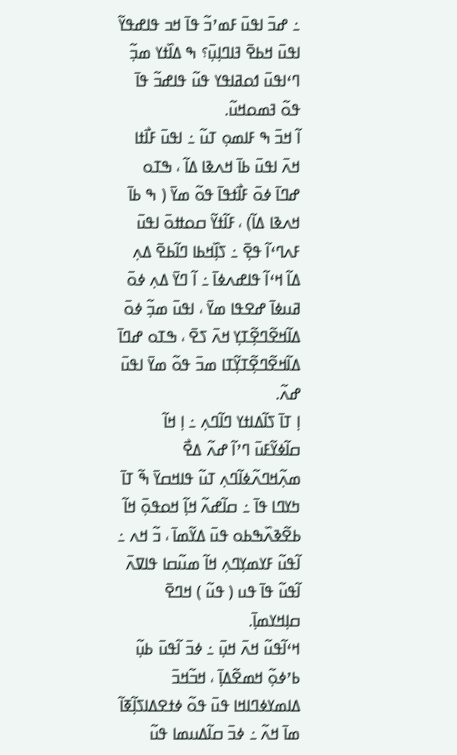߸ ߝߏ߫ ߊߟߎ߫ ߓߘߴߏ߬ ߟߊ߫ ߞߏ ߟߊߝߟߌ߬ ߊߟߎ߫ ߞߕߐ߫ ߔߊߣߊ߲ߎ߲߫؟ ߒ ߡߊ߰ߙߌ ߘߏ߲߬ ߣߵߊߟߎ߫ ߗߋߥߊߟߌ ߟߎ߬ ߟߊߝߏ߬ ߟߊ߫ ߟߋ߬ ߔߘߋߞߎ߬.
ߊ߬ ߞߏ߫ ߒ ߓߊߘߋ߲ ߠߎ߬ ߸ ߊߟߎ߫ ߓߊ߯ߙߊ ߞߍ߫ ߊߟߎ߫ ߕߊ߫ ߞߍߢߊ ߡߊ߬ ، ߒߠߋ ߝߣߊ߫ ߦߋ߫ ߓߊ߯ߙߟߊ߫ ߟߋ߬ ߘߌ߫ ( ߒ ߕߊ߫ ߞߍߢߊ ߡߊ߬) ، ߓߊ߬ߙߌ߬ ߛߋߚߋ߫ ߊߟߎ߫ ߓߍߣߵߊ߬ ߟߐ߲߫ ߸ ߖߊ߲߰ߞߕߊ ߣߊ߬ߕߐ߫ ߡߍ߲ ߡߊ߬ ߞߵߊ߬ ߟߊߝߍߦߊ߫ ߸ ߊ߬ ߣߌ߫ ߡߍ߲ ߦߋ߫ ߥߎߦߊ߫ ߝߐߟߊ ߘߌ߫ ، ߊߟߎ߫ ߘߏ߲߬ ߦߋ߫ ߡߊ߬ߞߐ߬ߣߐ߲߬ߠߌ߲ ߞߍ߫ ߖߐ߫ ، ߒߠߋ ߝߣߊ߫ ߡߊ߬ߞߐ߬ߣߐ߲߬ߠߌ߲߬ߠߊ ߘߏ߫ ߟߋ߬ ߘߌ߫ ߊߟߎ߫ ߝߍ߬.
ߊ߲ ߠߊ߫ ߖߊ߬ߡߊߙߌ ߣߊ߬ߣߍ߲ ߸ ߊ߲ ߞߊ߬ ߛߊ߬ߦߌ߬ߓߎ߫ ߣߴߊ߬ ߝߍ߬ ߡߐ߯ ߘߍ߲߬ߞߣߍ߬ߦߊ߬ߣߍ߲ ߠߎ߬ ߟߊߞߛߌ߫ ߒ߬ ߠߊ߫ ߤߌߣߊ ߟߊ߫ ߸ ߛߊ߬ߝߍ߬ ߞߊ߲߬ ߞߋߟߋ߲߫ ߞߊ߬ ߕߐ߬ߢߍ߰ߒߕߋ ߟߎ߫ ߡߌ߬ߘߊ߫ ، ߏ߬ ߞߍ ߸ ߊ߬ߟߎ߬ ߓߌߘߌ߲ߣߍ߲ ߞߊ߬ ߘߎ߬ߛߊ ߟߊߜߍ߫ ߊ߬ߟߎ߬ ߟߊ߫ ߟߎ ( ߟߎ߬ ) ߞߣߐ߫ ߛߊ߲ߞߌߘߊ߲߫.
ߞߵߊ߬ߟߎ߬ ߞߍ߫ ߞߎ߲߫ ߸ ߦߏ߫ ߊ߬ߟߎ߫ ߕߎ߲߬ ߕߴߦߋ߲߬ ߞߘߐ߬ߡߊ߲߫ ، ߞߏ߬ߞߏ߫ ߡߊߘߌߦߣߊߞߊ ߟߎ߫ ߟߋ߬ ߦߙߐߡߊߖߊ߲߬ߧߊ߬ ߘߊ߫ ߞߍ߬ ߸ ߦߏ߫ ߛߊ߬ߡߎߘߊ ߟߎ߬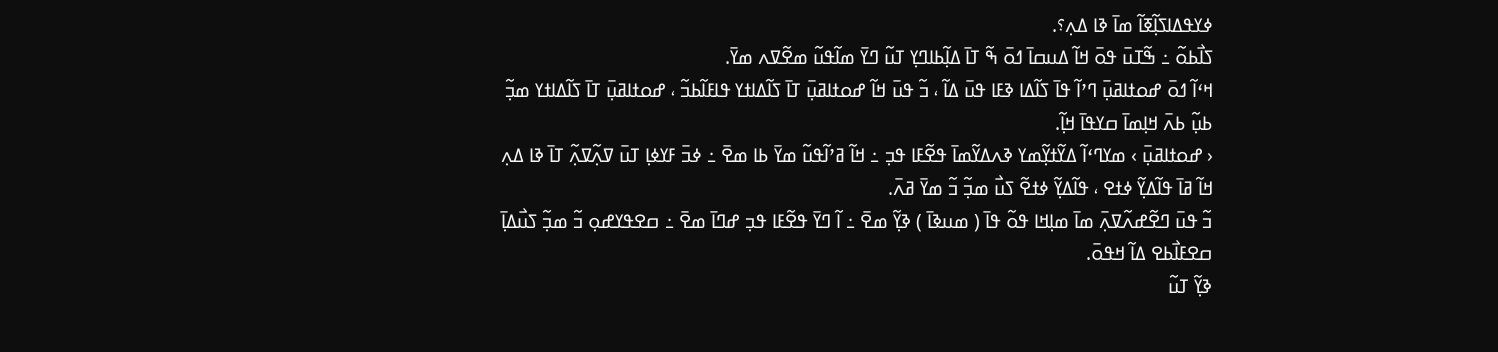ߦߌߟߡߊߖߊ߲߬ߧߊ߬ ߘߊ߫ ߢߊ ߡߍ߲؟.
ߖߊ߯ߕߋ߬ ߸ ߒ߬ߠߎ߫ ߟߋ߫ ߞߊ߬ ߡߎߛߊ߫ ߗߋ߫ ߒ߬ ߠߊ߫ ߡߊ߲߬ߕߊߣߌ߲ ߠߎ߬ ߣߌ߫ ߘߊ߬ߟߎ߬ ߘߐ߬ߜߍ ߘߌ߫.
ߞߵߊ߬ ߗߋ߫ ߝߋߙߊߥߎ߲߫ ߣߴߊ߬ ߟߊ߫ ߖߊ߬ߡߊ ߢߓߊ ߟߎ߫ ߡߊ߬ ، ߏ߬ ߟߎ߫ ߞߊ߬ ߝߋߙߊߥߎ߲߫ ߠߊ߫ ߖߊ߬ߡߊߙߌ ߟߊߓߊ߬ߕߏ߬ ، ߝߋߙߊߥߎ߲߫ ߠߊ߫ ߖߊ߬ߡߊߙߌ ߘߏ߲߬ ߕߎ߲߬ ߕߍ߫ ߞߊ߲ߘߊ߫ ߛߌߟߊ߫ ߞߊ߲߬.
‹ ߝߋߙߊߥߎ߲߫ › ߘߌߣߵߊ߬ ߡߌ߬ߙߌ߲߬ߘߌ ߢߍߡߌ߬ߘߊ߫ ߟߐ߬ߓߊ ߟߏ߲ ߸ ߞߊ߬ ߥߴߊ߬ߟߎ߬ ߘߌ߫ ߕߊ ߘߐ߫ ߸ ߦߏ߫ ߓߌߦߊ߲ ߠߎ߫ ߜߍ߲߬ߜߍ߲߬ ߠߊ߫ ߢߊ ߡߍ߲ ߞߊ߬ ߥߊ߫ ߟߊ߬ߡߌ߲߬ ߦߙߐ ، ߟߊ߬ߡߌ߲߬ ߦߙߐ߬ ߖߎ߯ ߘߏ߲߬ ߏ߬ ߘߌ߫ ߥߍ߫.
ߏ߬ ߟߎ߫ ߣߐ߬ߝߍ߬ߜߍ߲߫ ߘߊ߫ ߘߊ߲ߞߊ ߟߋ߬ ߟߊ߫ ( ߘߎߢߊ߫ ) ߢߌ߲߬ ߘߐ߫ ߸ ߊ߬ ߣߌ߫ ߟߐ߬ߓߊ ߟߏ߲ ߝߣߊ߫ ߘߐ߫ ߸ ߛߐߟߌߝߋ߲ ߏ߬ ߘߏ߲߬ ߖߎ߯ߡߊ߲߫ ߛߐߓߊ߯ߕߐ ߡߊ߬ ߞߟߋ߫.
ߢߌ߲߬ ߠߎ߬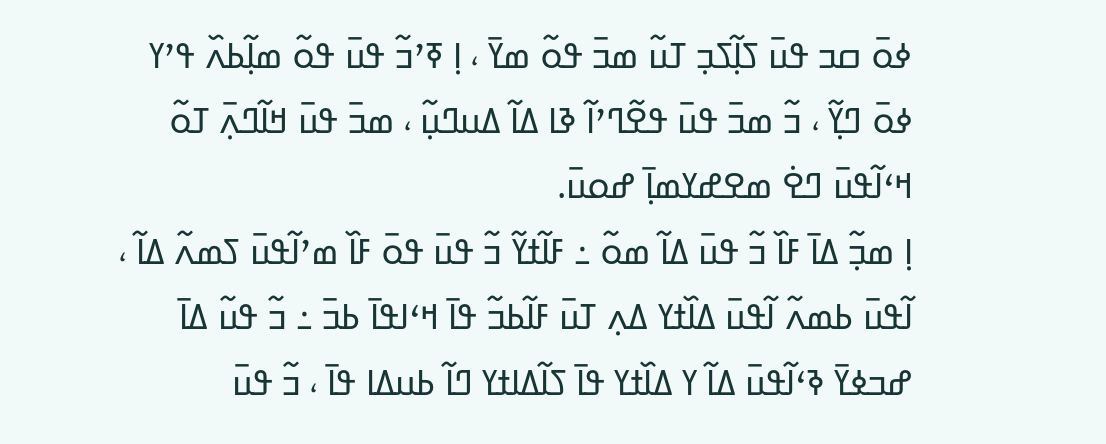ߦߋ߫ ߛߏ ߟߎ߫ ߖߊ߲߬ߖߏ߲ ߠߎ߬ ߘߏ߫ ߟߋ߬ ߘߌ߫ ، ߊ߲ ߧߴߏ߬ ߟߎ߫ ߟߋ߬ ߘߊ߲߬ߕߍ߰ ߟߴߌ ߦߋ߫ ߣߌ߲߬ ، ߏ߬ ߘߏ߫ ߟߎ߫ ߟߐ߬ߣߴߊ߬ ߢߊ ߡߊ߬ ߡߎߣߎ߲߬ ، ߘߏ߫ ߟߎ߫ ߞߊ߬ߣߍ߲߫ ߠߋ߬ ߞߵߊ߬ߟߎ߫ ߣߐ߭ ߘߐߝߌߘߊ߲߫ ߝߋߎ߫.
ߊ߲ ߘߏ߲߬ ߡߊ߫ ߓߊ߰ ߏ߬ ߟߎ߫ ߡߊ߬ ߘߋ߬ ߸ ߓߊ߬ߙߌ߬ ߏ߬ ߟߎ߫ ߟߋ߫ ߓߊ߰ ߘߴߊ߬ߟߎ߫ ߖߘߍ߬ ߡߊ߬ ، ߊ߬ߟߎ߫ ߕߘߍ߬ ߊ߬ߟߎ߫ ߡߊ߰ߙߌ ߡߍ߲ ߠߎ߫ ߓߊ߬ߕߏ߬ ߟߊ߫ ߞߵߊߟߊ߫ ߕߏ߫ ߸ ߏ߬ ߟߎ߬ ߡߊ߫ ߝߏߦߌ߫ ߢߵߊ߬ߟߎ߫ ߡߊ߬ ߌ ߡߊ߰ߙߌ ߟߊ߫ ߖߊ߬ߡߊߙߌ ߣߊ߬ ߕߎߡߊ ߟߊ߫ ، ߏ߬ ߟߎ߫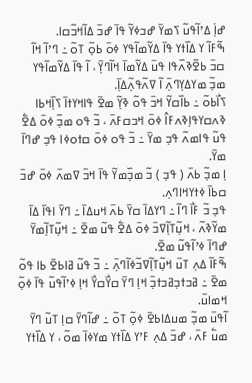ߝߊ߲߭ ߡߴߊ߬ߟߎ߬ ߖߘߌ߫ ߝߏߦߌ߬ ߟߊ߫ ߝߏ߫ ߡߊ߬ߞߏ߬ߛߊ.
ߒ߬ߓߊ߬ ߌ ߡߊ߰ߙߌ ߟߊ߫ ߡߌ߬ߘߊ߬ߟߌ ߦߋ߫ ߕߋ߲߬ ߠߋ߬ ߸ ߣߴߊ߬ ߞߊ߬ ߛߏ߫ ߕߐ߬ߢߍ߰ߟߊ ߟߎ߫ ߡߌ߬ߘߊ߫ ߞߊ߬ߣߌ߲߫ ، ߊ߬ ߟߊ߫ ߡߌ߬ߘߊ߬ߟߌ ߘߏ߲߬ ߘߌߡߌ߲ߣߍ߲߫ ߊ߬ ߜߍ߬ߟߍ߲߬ߡߊ߲߫.
ߖߊ߯ߕߋ߬ ߸ ߕߊ߰ߛߌ߬ ߞߏ߫ ߟߋ߬ ߢߌ߲߬ ߘߐ߫ ߟߊߞߌߙߊ߫ ߖߊ߲߰ߞߕߊ ߢߍߛߌߟߊ߲ߢߍߓߊ߮ ߦߋ߫ ߞߏߛߓߍ߫ ، ߏ߬ ߟߋ ߘߏ߲߬ ߦߋ߫ ߡߐ߱ ߟߎ߬ ߟߊߘߍ߬ ߟߏ߲ ߘߌ߫ ߸ ߏ߬ ߟߋ ߦߋ߫ ߛߙߋߦߊ ߟߏ߲ ߝߣߊ߫ ߘߌ߫.
ߊ߲ ߘߏ߲߬ ߕߍ߫ ( ߟߏ߲ ) ߏ߬ ߘߏ߲߰ߘߌ߬ ߟߊ߫ ߞߏ߫ ߜߘߍ߫ ߦߋ߫ ߝߏ߫ ߛߕߊ߫ ߦߙߌߞߊߣߍ߲.
ߟߏ߲ ߏ߬ ߓߊ߯ ߣߊ߬ ߸ ߣߌߡߊ߫ ߛߌ߫ ߕߍ߫ ߞߎߡߊ߫ ߸ ߣߌ߫ ߊߟߊ߫ ߡߊ߫ ߘߌ߬ߢߍ߬ ، ߞߎ߲߬ߠߊ߲߬ߜߏ߫ ߦߋ߫ ߡߐ߱ ߟߎ߬ ߘߐ߫ ߸ ߞߎ߲߬ߠߊ߲߬ߘߌ߫ ߝߣߊ߫ ߦߴߊ߬ߟߎ߬ ߘߐ߫.
ߒ߬ߓߊ߬ ߡߍ߲ ߠߎ߫ ߞߎ߲߬ߠߊ߲߬ߜߏ߬ߦߊ߬ߣߍ߲߫ ߸ ߏ߬ ߟߎ߬ ߥߊߕߐ߫ ߕߊ ߟߋ߬ ߘߐ߫ ߸ ߥߏߙߏ߲ߥߏߙߏ߲߫ ߞߊ߲ ߣߌ߫ ߛߌ߯ߛߌ߯ ߞߊ߲ ߦߴߊ߬ߟߎ߬ ߟߊ߫ ߦߋ߲߬ ߞߘߊߎ߫.
ߊ߬ߟߎ߫ ߘߏ߲߬ ߘߎߡߊߕߐ߫ ߦߋ߲߬ ߠߋ߬ ߸ ߝߊ߬ߣߌ߫ ߛߊ߲ ߠߎ߬ ߣߌ߫ ߘߎ߱ ߓߍ߫ ، ߝߏ߫ ߡߍ߲ ߓߴߌ ߡߊ߰ߙߌ ߘߌߦߊ߫ ߘߋ߬ ، ߌ ߡߊ߰ߙߌ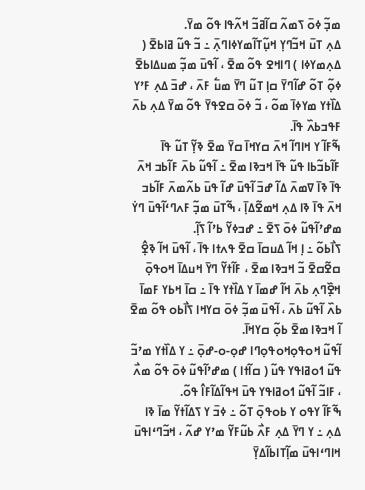ߘߏ߲߬ ߦߋ߫ ߖߘߍ߬ ߛߊ߬ߥߏ߬ ߞߍ߬ߟߊ ߟߋ߬ ߘߌ߫.
ߡߍ߲ ߠߎ߫ ߞߏ߬ߣߌ߲ ߞߎ߲߬ߠߊ߬ߘߌߦߊߣߍ߲߫ ߸ ߏ߬ ߟߎ߬ ߥߊߕߐ߫ ( ߡߍ߲ߘߌߦߊ ) ߣߊߞߐ ߟߋ߬ ߘߐ߫ ، ߊ߬ߟߎ߫ ߘߏ߲߬ ߘߎߡߊߕߐ߫ ߦߋ߲߬ ߠߋ߬ ߝߊ߬ߣߌ߫ ߛߊ߲ ߠߎ߬ ߣߌ߫ ߘߎ߱ ߓߍ߫ ، ߝߏ߫ ߡߍ߲ ߓߴߌ ߡߊ߰ߙߌ ߘߌߦߊ߫ ߘߋ߬ ، ߏ߬ ߦߋ߫ ߛߐߟߌ߫ ߟߋ߬ ߘߌ߫ ߡߍ߲ ߕߍ߫ ߓߟߏߕߍ߰ ߟߊ߫.
ߒ߬ߓߊ߬ ߌ ߞߊߣߊ߬ ߞߍ߫ ߛߌߞߊ߫ ߛߌ߫ ߘߐ߫ ߢߌ߲߬ ߠߎ߬ ߟߊ߫ ߓߊ߬ߕߏ߬ߕߊ ߟߎ߬ ߟߊ߫ ߞߏߢߊ ߘߐ߫ ߸ ߊ߬ߟߎ߬ ߕߍ߫ ߓߊ߬ߕߏ ߞߍ߫ ߟߊ߫ ߢߊ߫ ߜߘߍ߫ ߡߊ߬ ߝߏ߫ ߊ߬ߟߎ߫ ߝߊ߬ ߟߎ߫ ߕߍ߬ߘߍ߫ ߓߊ߬ߕߏ ߞߍ߫ ߟߊ߫ ߢߊ ߡߍ߲ ߞߘߐ߬ߡߊ߲߫ ، ߒ߬ߠߎ߫ ߘߏ߲߬ ߓߍߣߵߊ߬ߟߎ߫ ߣߌ߭ ߘߝߴߊ߬ߟߎ߬ ߦߋ߫ ߖߐ߫ ߸ ߝߏߦߌ߬ ߕߴߊ߬ ߖߊ߲߬.
ߖߊ߯ߕߋ߬ ߸ ߊ߲ ߞߊ߬ ߡߎߛߊ߫ ߛߐ߫ ߟߍߙߊ ߟߊ߫ ، ߊ߬ߟߎ߫ ߞߊ߬ ߢߐ߲߮ ߛߐ߬ߛߐ߫ ߏ߬ ߞߏߢߊ ߘߐ߫ ، ߓߊ߬ߙߌ߬ ߣߌ߫ ߞߎߡߊ߫ ߞߋߟߋ߲߫ ߞߐ߲߰ߣߍ߲ ߕߍ߫ ߞߊ߬ ߝߘߊ߫ ߌ ߡߊ߰ߙߌ ߟߊ߫ ߸ ߛߊ߫ ߞߕߌ ߓߘߊ߫ ߕߍ߰ ߊ߬ߟߎ߬ ߕߍ߫ ، ߊ߬ߟߎ߫ ߘߏ߲߬ ߦߋ߫ ߛߌߞߊ ߖߊ߯ߕߋ ߟߋ߬ ߘߐ߫ ߊ߬ ߞߏߢߊ ߘߐ߫ ߕߋ߲߬ ߛߌߞߊ߫.
ߊ߬ߟߎ߬ ߞߋߟߋ߲ߞߋߟߋ߲ߣߊ ߝߋ߲-ߋ-ߝߋ߲߫ ߸ ߌ ߡߊ߰ߙߌ ߘߴߏ߬ ߟߎ߬ ߗߋߥߊߟߌ ߟߎ߬ ( ߛߊ߬ߙߊ ) ߘߝߴߊ߬ߟߎ߬ ߦߋ߫ ߟߋ߬ ߘߍ߯ ، ߓߊߏ߬ ߊ߬ߟߎ߬ ߗߋߥߊߟߌ ߟߎ߫ ߞߟߊ߬ߡߊ߬ߓߊ߮ ߟߋ߬.
ߒ߬ߓߊ߬ ߌߟߋ ߌ ߕߋߟߋ߲߫ ߠߋ߬ ߸ ߦߏ߫ ߌ ߖߡߊ߬ߙߌ߬ ߘߊ߫ ߢߊ ߡߍ߲ ߸ ߌ ߣߌ߫ ߡߍ߲ ߓߍ߯ ߕߎ߬ߓߌ߬ ߘߴߌ ߝߍ߬ ، ߞߏ߬ߣߵߊߟߎ߫ ߞߊߣߵߊߟߎ߫ ߘߊ߲߬ߠߊߕߊ߬ߡߌ߲߫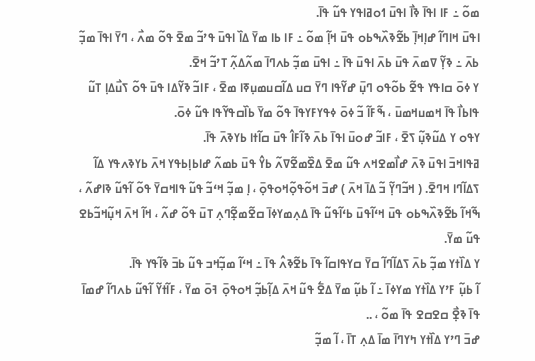ߘߋ߬ ߸ ߓߊ ߊߟߊ߫ ߢߊ߯ ߊߟߎ߫ ߗߋߥߊߟߌ ߟߎ߬ ߟߊ߫.
ߊߟߎ߫ ߞߊߣߊ߬ ߝߊ߲ߞߊ߲߫ ߕߐ߬ߢߍ߰ߒߕߋ ߟߎ߫ ߞߊ߲߬ ߘߋ߬ ߸ ߓߊ ߕߊ ߘߌ߫ ߡߊ߰ ߊߟߎ߫ ߟߴߏ߬ ߘߐ߫ ߟߋ߬ ߘߍ߯ ، ߣߌ߫ ߊߟߊ߫ ߘߏ߲߬ ߕߍ߫ ߸ ߢߌ߲߬ ߜߘߍ߫ ߟߎ߫ ߕߍ߫ ߊߟߎ߫ ߟߊ߫ ߸ ߊߟߎ߫ ߘߏ߲߬ ߕߍߣߊ߫ ߘߍ߬ߡߍ߲߬ ߠߴߏ߬ ߞߐ߫.
ߌ ߦߋ߫ ߛߊߟߌ ߟߐ߬ ߕߋ߬ߟߋ ߣߎ߲߫ ߝߌ߬ߟߊ ߣߌ߫ ߛߎ ߡߊ߬ߛߎߘߎ߲ߧߊ ߘߐ߫ ، ߓߊߏ߬ ߢߌ߬ߡߊ ߟߎ߫ ߟߋ߬ ߖߎ߯ߡߊ߲ ߠߎ߬ ߟߊߕߊ߯ ߟߊ߫ ߞߘߎߞߘߎ߫ ، ߒ߬ߓߊ߬ ߏ߬ ߦߋ߫ ߦߟߌߓߌߟߊ߫ ߟߋ߬ ߘߌ߫ ߕߊ߰ߛߟߌ߬ߟߊ ߟߎ߬ ߦߋ߫.
ߌߟߋ ߌ ߡߎ߬ߢߎ߲߬ ߖߐ߫ ، ߓߊߏ߬ ߝߋߎ߫ ߊߟߊ߫ ߕߍ߫ ߢߊ߬ߓߊ߮ ߟߎ߫ ߛߊ߬ߙߊ ߕߌߢߍ߫ ߟߊ߫.
ߥߟߊߞߏ߫ ߊߟߎ߫ ߢߍ߫ ߝߊ߯ߘߐߞߍ ߟߎ߬ ߘߐ߫ ߡߐ߰ߘߐ߬ߜߍ߬ ߕߌ߮ ߟߎ߫ ߕߘߍ߬ ߝߊߕߊ߲ߕߟߌ ߞߍ߫ ߕߌߢߍߟߌ ߡߊ߬ ߖߡߊ߬ߣߊ ߞߣߐ߫. ( ߞߏ߬ߣߌ߲߬ ߏ߬ ߡߊ߫ ߞߍ߫ ) ߝߏ߫ ߞߋ߬ߟߋ߲߬ߞߋߟߋ߲߫ ، ߊ߲ ߘߏ߲߬ ߞߵߏ߬ ߟߎ߬ ߟߊߞߛߌ߫ ߟߋ߬ ߊ߬ߟߎ߬ ߢߊߝߍ߬ ، ߒ߬ߞߊ߬ ߕߐ߬ߢߍ߰ߒߕߋ ߟߎ߫ ߞߵߊ߬ߟߎ߫ ߕߵߊ߬ߟߎ߬ ߟߊ߫ ߡߍ߲ߘߌߦߊ߫ ߛߐ߬ߘߐ߲߬ߣߍ߲ ߠߎ߫ ߟߋ߬ ߝߍ߬ ، ߞߊ߬ ߞߍ߫ ߞߎ߲߬ߞߏ߬ߕߐ ߟߎ߬ ߘߌ߫.
ߌ ߡߊ߰ߙߌ ߘߏ߲߬ ߕߍ߫ ߖߡߊ߬ߣߊ߬ ߛߌ߫ ߛߌߟߊߛߊ߬ ߟߊ߫ ߕߐ߬ߢߍ߮ ߟߊ߫ ߸ ߞߵߊ߬ ߘߏ߲߬ߞߏ ߟߎ߬ ߕߏ߫ ߢߊ߬ߟߌ ߟߊ߫.
ߊ߬ ߕߎ߲߬ ߓߴߌ ߡߊ߰ߙߌ ߘߌߦߊ߫ ߸ ߊ߬ ߕߎ߲߬ ߘߌ߫ ߡߐ߱ ߟߎ߬ ߞߍ߫ ߡߊ߲߬ߕߏ߲߬ ߞߋߟߋ߲߫ ߔߋ߫ ߘߌ߫ ، ߓߊ߬ߙߌ߬ ߊ߬ߟߎ߬ ߕߍߣߊ߬ ߝߘߊ߫ ߟߊ߫ ߢߐ߲߯ ߛߐߛߐ ߟߊ߫ ߘߋ߬ ، ..
ߝߏ߫ ߣߴߌ ߡߊ߰ߙߌ ߤߌߣߊ߫ ߘߊ߫ ߡߍ߲ ߠߊ߫ ، ߊ߬ ߘߏ߲߬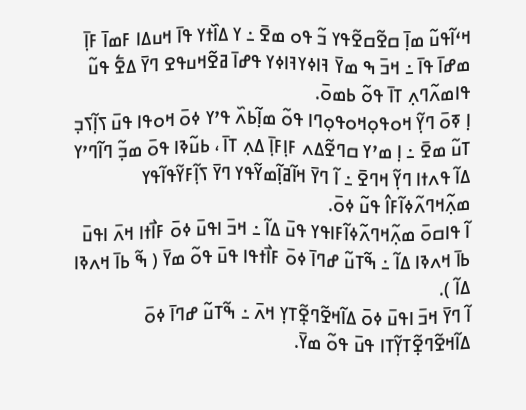ߞߵߊ߬ߟߎ߬ ߘߊ߲߫ ߛߐ߬ߛߐ߬ߟߌ ߏ߬ ߟߋ ߘߐ߫ ߸ ߌ ߡߊ߰ߙߌ ߟߊ߫ ߞߎߡߊ ߓߘߊ߫ ߓߊ߲߫ ߘߝߊ߫ ߟߊ߫ ߸ ߞߏ߫ ߒ ߘߌ߫ ߔߊߦߌߔߊߦߌ ߟߝߊ߫ ߥߐ߬ߞߎߟߐ ߣߌ߫ ߡߐ߱ ߟߎ߬ ߟߊߘߍ߬ߣߍ߲ ߠߊ߫ ߟߋ߬ ߕߘߋ߫.
ߊ߲ ߧߋ߫ ߣߌ߲߬ ߞߋߟߋ߲ߞߋߟߋ߲ߣߊ ߟߋ߬ ߘߊ߲߬ߕߍ߰ ߟߴߌ ߦߋ߫ ߞߋߟߊ ߟߎ߫ ߖߊ߲߬ߖߏ߲ ߠߎ߬ ߘߐ߫ ߸ ߊ߲ ߘߴߌ ߛߣߐ߬ߡߍ ߓߊ߲ߓߊ߲߫ ߡߍ߲ ߠߊ߫ ، ߕߎ߬ߢߊ ߟߋ߫ ߘߏ߲߬ ߣߊ߬ߣߴߌ ߡߊ߬ ߟߍߙߊ ߣߌ߲߬ ߞߣߐ߫ ߸ ߊ߬ ߣߌ߫ ߞߊ߬ߥߊ߲߬ߘߌ߬ߟߌ ߣߌ߫ ߖߊ߲߬ߓߌ߬ߟߊ߬ߟߌ ߘߍ߲߬ߞߣߍ߬ߦߊ߬ߓߊ߮ ߟߎ߬ ߦߋ߫.
ߊ߬ ߟߊߛߋ߫ ߘߍ߲߬ߞߣߍ߬ߦߊ߬ߓߊߟߌ ߟߎ߫ ߡߊ߬ ߸ ߞߏ߫ ߊߟߎ߫ ߦߋ߫ ߓߊ߯ߙߊ ߞߍ߫ ߊߟߎ߫ ߕߊ߫ ߞߍߢߊ ߡߊ߬ ߸ ߒ߬ߠߎ߬ ߝߣߊ߫ ߦߋ߫ ߓߊ߯ߙߟߊ ߟߎ߫ ߟߋ߬ ߘߌ߫ ( ߒ߬ ߕߊ߫ ߞߍߢߊ ߡߊ߬ ).
ߊ߬ ߣߌ߫ ߞߏ߫ ߊߟߎ߫ ߦߋ߫ ߡߊ߬ߞߐ߬ߣߐ߲߬ߠߌ߲ ߞߍ߫ ߸ ߒ߬ߠߎ߬ ߝߣߊ߫ ߦߋ߫ ߡߊ߬ߞߐ߬ߣߐ߲߬ߠߌ߲߬ߠߊ ߟߎ߫ ߟߋ߬ ߘߌ߫.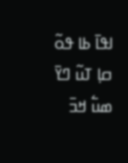ߊߟߊ߫ ߕߊ ߟߋ߬ ߛߊ߲ ߠߎ߬ ߣߌ߫ ߘߎ߱ ߞߏ߫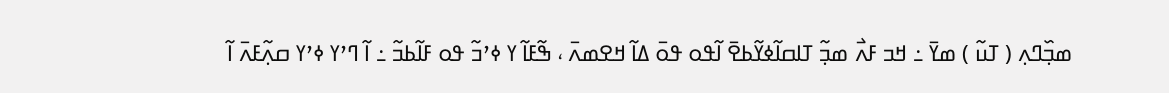ߘߏ߲߰ߣߍ߲ ( ߠߎ߬ ) ߘߌ߫ ߸ ߞߏ ߓߍ߯ ߘߏ߲߬ ߠߊߛߊ߬ߦߌ߬ߕߐ߫ ߊ߬ߟߋ ߟߋ߫ ߡߊ߬ ߞߐߘߍ߫ ، ߒ߬ߓߊ߬ ߌ ߦߴߏ߬ ߟߋ ߓߊ߬ߕߏ߬ ߸ ߊ߬ ߣߴߌ ߦߴߌ ߛߍ߲߬ߓߍ߫ ߊ߬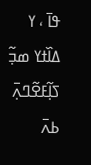ߟߊ߫ ، ߌ ߡߊ߰ߙߌ ߘߏ߲߬ ߖߊ߲߬ߓߐ߬ߣߍ߲߫ ߕߍ߫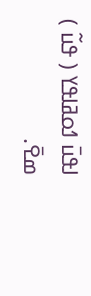ߊߟߎ߫ ߗߋߥߊߟߌ ( ߟߎ߬ ) ߘߐ߫.